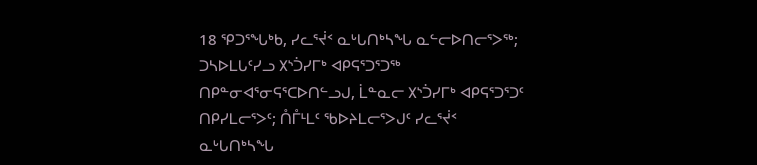18 ᕿᑐᕐᖓᒃᑲ, ᓯᓚᕐᔫᑉ ᓇᒡᒐᑎᒃᓴᖓ ᓇᓪᓕᐅᑎᓕᕐᐳᖅ; ᑐᓴᐅᒪᒐᑦᓯᓗ ᙭ᔅᑑᓯᒥᒃ ᐊᑭᕋᕐᑐᕐᑐᖅ ᑎᑭᓐᓂᐊᕐᓂᕋᕐᑕᐅᑎᓪᓗᒍ, ᒫᓐᓇᓕ ᙭ᔅᑑᓯᒥᒃ ᐊᑭᕋᕐᑐᕐᑐᑦ ᑎᑭᓯᒪᓕᕐᐳᑦ; ᑍᒤᒻᒪᑦ ᖃᐅᔨᒪᓕᕐᐳᒍᑦ ᓯᓚᕐᔫᑉ ᓇᒡᒐᑎᒃᓴᖓ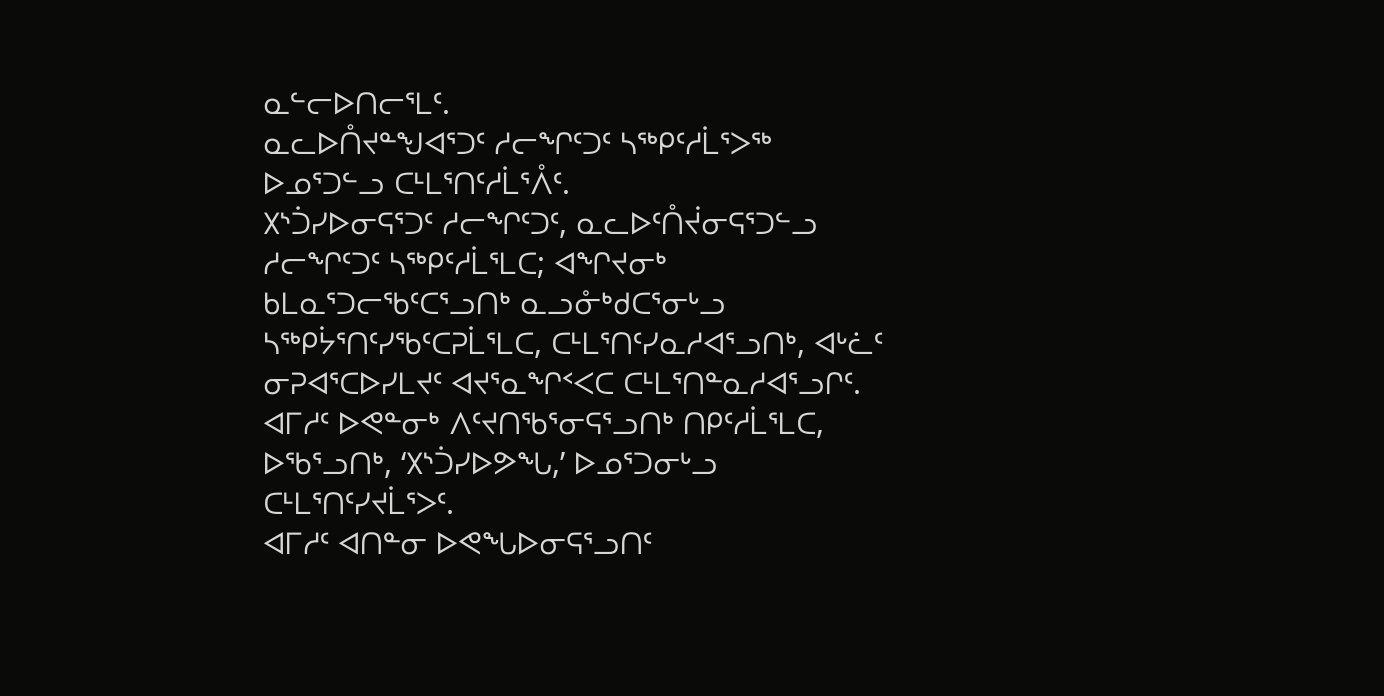ᓇᓪᓕᐅᑎᓕᕐᒪᑦ.
ᓇᓚᐅᑍᔪᓐᖑᐊᕐᑐᑦ ᓱᓕᖏᑦᑐᑦ ᓴᖅᑭᑦᓱᒫᕐᐳᖅ ᐅᓄᕐᑐᓪᓗ ᑕᒻᒪᕐᑎᑦᓱᒫᕐᐰᑦ.
᙭ᔅᑑᓯᐅᓂᕋᕐᑐᑦ ᓱᓕᖏᑦᑐᑦ, ᓇᓚᐅᑦᑍᔫᓂᕋᕐᑐᓪᓗ ᓱᓕᖏᑦᑐᑦ ᓴᖅᑭᑦᓱᒫᕐᒪᑕ; ᐊᖏᔪᓂᒃ ᑲᒪᓇᕐᑐᓕᖃᑦᑕᕐᓗᑎᒃ ᓇᓗᓁᒃᑯᑕᕐᓂᒡᓗ ᓴᖅᑭᔮᕐᑎᑦᓯᖃᑦᑕᕈᒫᕐᒪᑕ, ᑕᒻᒪᕐᑎᑦᓯᓇᓱᐊᕐᓗᑎᒃ, ᐊᒡᓛᑦ ᓂᕈᐊᕐᑕᐅᓯᒪᔪᑦ ᐊᔪᕐᓇᖏᑉᐸᑕ ᑕᒻᒪᕐᑎᓐᓇᓱᐊᕐᓗᒋᑦ.
ᐊᒥᓱᑦ ᐅᕙᓐᓂᒃ ᐱᑦᔪᑎᖃᕐᓂᕋᕐᓗᑎᒃ ᑎᑭᑦᓱᒫᕐᒪᑕ, ᐅᖃᕐᓗᑎᒃ, ‘᙭ᔅᑑᓯᐅᕗᖓ,’ ᐅᓄᕐᑐᓂᒡᓗ ᑕᒻᒪᕐᑎᑦᓯᔪᒫᕐᐳᑦ.
ᐊᒥᓱᑦ ᐊᑎᓐᓂ ᐅᕙᖓᐅᓂᕋᕐᓗᑎᑦ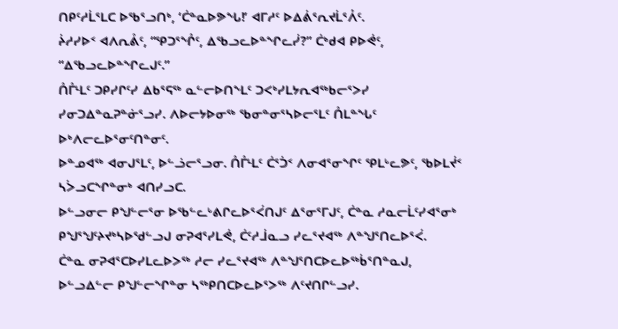ᑎᑭᑦᓱᒫᕐᒪᑕ ᐅᖃᕐᓗᑎᒃ, ‘ᑖᓐᓇᐅᕗᖓ!’ ᐊᒥᓱᑦ ᐅᐃᕖᕐᕆᔪᒫᕐᐰᑦ.
ᔩᓱᓯᐅᑉ ᐊᐱᕆᕔᑦ, “ᕿᑐᕐᖎᑦ, ᐃᖃᓗᓚᐅᓐᖏᓚᓰ?” ᑖᒃᑯᐊ ᑭᐅᕚᑦ, “ᐃᖃᓗᓚᐅᓐᖏᓚᒍᑦ.”
ᑍᒤᒻᒪᑦ ᑐᑭᓯᒋᑦᓯ ᐃᑲᕐᕋᖅ ᓇᓪᓕᐅᑎᖕᒪᑦ ᑐᐸᒃᓯᒪᔭᕆᐊᖅᑲᓕᕐᐳᓯ ᓯᓂᑐᐃᓐᓇᕈᓐᓃᕐᓗᓯ. ᐱᐅᓕᔭᐅᓂᖅ ᖃᓂᓐᓂᕐᓴᐅᓕᕐᒪᑦ ᑍᒪᓐᖓᑦ ᐅᒃᐱᓕᓚᐅᕐᓂᑦᑎᓐᓂᑦ.
ᐅᓐᓄᐊᖅ ᐊᓂᒍᕐᒪᑦ, ᐅᓪᓘᓕᕐᓗᓂ. ᑍᒤᒻᒪᑦ ᑖᕐᑑᑉ ᐱᓂᐊᕐᓂᖏᑦ ᕿᒪᒡᓚᕗᑦ, ᖃᐅᒪᔫᑉ ᓴᐴᓗᑕᖏᓐᓂᒃ ᐊᑎᓯᓗᑕ.
ᐅᓪᓗᓂᓕ ᑭᖑᓪᓕᕐᓂ ᐅᖃᓪᓚᒡᕕᒋᓚᐅᕐᐹᑎᒍᑦ ᐃᕐᓂᕐᒥᒍᑦ, ᑖᓐᓇ ᓱᓇᓕᒫᑦᓯᐊᕐᓂᒃ ᑭᖑᕐᖑᑦᔨᔪᒃᓴᐅᖁᓪᓗᒍ ᓂᕈᐊᕐᓯᒪᕚ, ᑖᑦᓱᒨᓇᓗ ᓯᓚᕐᔪᐊᖅ ᐱᓐᖑᕐᑎᓚᐅᕐᐹ.
ᑖᓐᓇ ᓂᕈᐊᕐᑕᐅᓯᒪᓚᐅᐳᖅ ᓱᓕ ᓯᓚᕐᔪᐊᖅ ᐱᓐᖑᕐᑎᑕᐅᓚᐅᖅᑳᕐᑎᓐᓇᒍ, ᐅᓪᓗᐃᓪᓕ ᑭᖑᓪᓕᖏᓐᓂ ᓴᖅᑭᑎᑕᐅᓚᐅᕐᐳᖅ ᐱᑦᔪᑎᒋᓪᓗᓯ.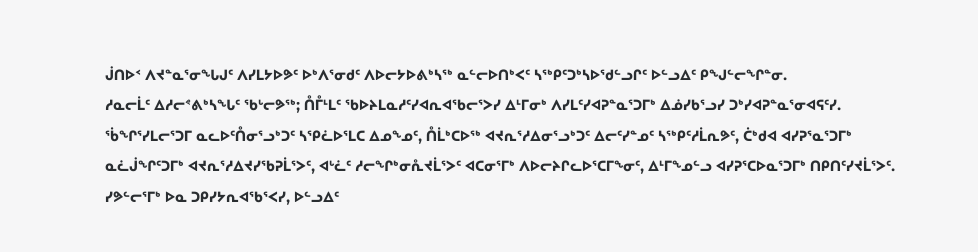ᒎᑎᐅᑉ ᐱᔪᓐᓇᕐᓂᖓᒍᑦ ᐱᓯᒪᔭᐅᕗᑦ ᐅᒃᐱᕐᓂᑯᑦ ᐱᐅᓕᔭᐅᕕᒃᓴᖅ ᓇᓪᓕᐅᑎᒃᐸᑦ ᓴᖅᑭᑦᑐᒃᓴᐅᖁᓪᓗᒋᑦ ᐅᓪᓗᐃᑦ ᑭᖑᓪᓕᖏᓐᓂ.
ᓱᓇᓕᒫᑦ ᐃᓱᓕᕝᕕᒃᓴᖓᑦ ᖃᒡᓕᕗᖅ; ᑍᒤᒻᒪᑦ ᖃᐅᔨᒪᓇᓱᑦᓯᐊᕆᐊᖃᓕᕐᐳᓯ ᐃᒻᒥᓂᒃ ᐱᓯᒪᑦᓯᐊᕈᓐᓇᕐᑐᒥᒃ ᐃᓅᓯᑲᕐᓗᓯ ᑐᒃᓯᐊᕈᓐᓇᕐᓂᐊᕋᑦᓯ.
ᖄᖏᕐᓯᒪᓕᕐᑐᒥ ᓇᓚᐅᑦᑍᓂᕐᓗᒃᑐᑦ ᓴᕿᓛᐅᕐᒪᑕ ᐃᓄᖕᓄᑦ, ᑍᒫᒃᑕᐅᖅ ᐊᔪᕆᕐᓱᐃᓂᕐᓗᒃᑐᑦ ᐃᓕᑦᓯᓐᓄᑦ ᓴᖅᑭᑦᓱᒫᕆᕗᑦ, ᑖᒃᑯᐊ ᐊᓯᕈᕐᓇᕐᑐᒥᒃ ᓇᓛᒎᖏᑦᑐᒥᒃ ᐊᔪᕆᕐᓱᐃᔪᓯᖃᕈᒫᕐᐳᑦ, ᐊᒡᓛᑦ ᓱᓕᖏᒃᓂᕅᔪᒫᕐᐳᑦ ᐊᑕᓂᕐᒥᒃ ᐱᐅᓕᔨᒋᓚᐅᕐᑕᒥᖕᓂᑦ, ᐃᒻᒥᖕᓄᓪᓗ ᐊᓯᕈᕐᑕᐅᓇᕐᑐᒥᒃ ᑎᑭᑎᑦᓯᔪᒫᕐᐳᑦ.
ᓯᕗᓪᓕᕐᒥᒃ ᐅᓇ ᑐᑭᓯᔭᕆᐊᖃᕐᐸᓯ, ᐅᓪᓗᐃᑦ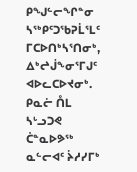ᑭᖑᓪᓕᖏᓐᓂ ᓴᖅᑭᑦᑐᖃᕈᒫᕐᒪᑦ ᒥᑕᐅᑎᒃᓴᕐᑎᓂᒃ, ᐃᒃᖠᒎᖕᓂᕐᒥᒍᑦ ᐊᐅᓚᑕᐅᔪᓂᒃ.
ᑭᓇᓖ ᑍᒪ ᓴᒡᓗᑐᕙ ᑖᓐᓇᐅᕗᖅ ᓇᓪᓕᐊᑦ ᔩᓱᓯᒥᒃ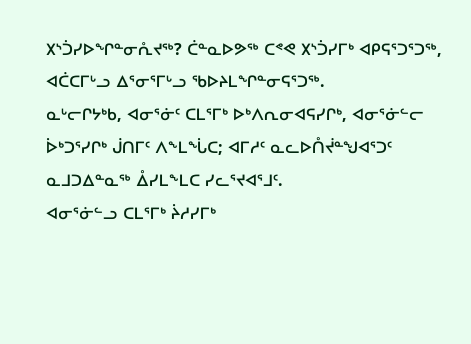᙭ᔅᑑᓯᐅᖏᓐᓂᕅᔪᖅ? ᑖᓐᓇᐅᕗᖅ ᑕᕝᕙ ᙭ᔅᑑᓯᒥᒃ ᐊᑭᕋᕐᑐᕐᑐᖅ, ᐊᑖᑕᒥᒡᓗ ᐃᕐᓂᕐᒥᒡᓗ ᖃᐅᔨᒪᖏᓐᓂᕋᕐᑐᖅ.
ᓇᒡᓕᒋᔭᒃᑲ, ᐊᓂᕐᓃᑦ ᑕᒪᕐᒥᒃ ᐅᒃᐱᕆᓂᐊᕋᓯᒋᒃ, ᐊᓂᕐᓃᓪᓕ ᐆᒃᑐᕐᓯᒋᒃ ᒎᑎᒥᑦ ᐱᖕᒪᖔᑕ; ᐊᒥᓱᑦ ᓇᓚᐅᑍᔫᓐᖑᐊᕐᑐᑦ ᓇᒧᑐᐃᓐᓇᖅ ᐂᓯᒪᖕᒪᑕ ᓯᓚᕐᔪᐊᕐᒧᑦ.
ᐊᓂᕐᓃᓪᓗ ᑕᒪᕐᒥᒃ ᔩᓱᓯᒥᒃ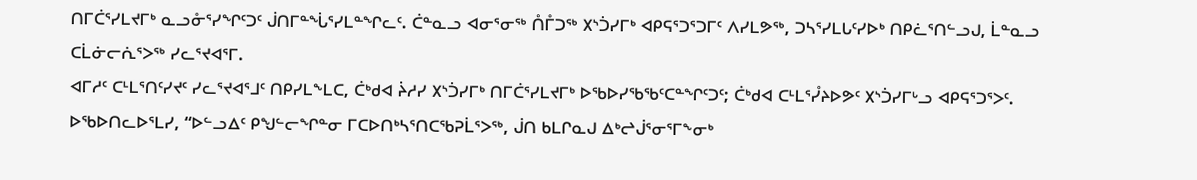ᑎᒥᑖᕐᓯᒪᔪᒥᒃ ᓇᓗᓁᕐᓯᖏᑦᑐᑦ ᒎᑎᒥᓐᖔᕐᓯᒪᓐᖏᓚᑦ. ᑖᓐᓇᓗ ᐊᓂᕐᓂᖅ ᑍᒤᑐᖅ ᙭ᔅᑑᓯᒥᒃ ᐊᑭᕋᕐᑐᕐᑐᒥᑦ ᐱᓯᒪᕗᖅ, ᑐᓴᕐᓯᒪᒐᑦᓯᐅᒃ ᑎᑭᓛᕐᑎᓪᓗᒍ, ᒫᓐᓇᓗ ᑕᒫᓃᓕᕇᕐᐳᖅ ᓯᓚᕐᔪᐊᕐᒥ.
ᐊᒥᓱᑦ ᑕᒻᒪᕐᑎᑦᓯᔪᑦ ᓯᓚᕐᔪᐊᕐᒧᑦ ᑎᑭᓯᒪᖕᒪᑕ, ᑖᒃᑯᐊ ᔩᓱᓯ ᙭ᔅᑑᓯᒥᒃ ᑎᒥᑖᕐᓯᒪᔪᒥᒃ ᐅᖃᐅᓯᖃᖃᑦᑕᓐᖏᑦᑐᑦ; ᑖᒃᑯᐊ ᑕᒻᒪᕐᓮᔨᐅᕗᑦ ᙭ᔅᑑᓯᒥᒡᓗ ᐊᑭᕋᕐᑐᕐᐳᑦ.
ᐅᖃᐅᑎᓚᐅᕐᒪᓯ, “ᐅᓪᓗᐃᑦ ᑭᖑᓪᓕᖏᓐᓂ ᒥᑕᐅᑎᒃᓴᕐᑎᑕᖃᕈᒫᕐᐳᖅ, ᒎᑎ ᑲᒪᒋᓇᒍ ᐃᒃᖠᒎᕐᓂᕐᒥᖕᓂᒃ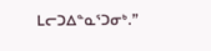ᒪᓕᑐᐃᓐᓇᕐᑐᓂᒃ.”